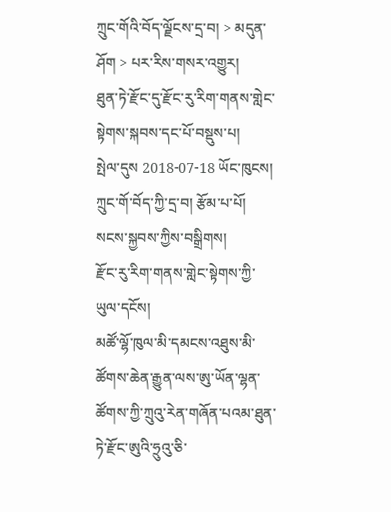ཀྲུང་གོའི་བོད་ལྗོངས་དྲ་བ། > མདུན་ཤོག > པར་རིས་གསར་འགྱུར།
ཐུན་ཏེ་རྫོང་དུ་རྫོང་རུ་རིག་གནས་གླེང་སྟེགས་སྐབས་དང་པོ་བསྡུས་པ།
སྤེལ་དུས 2018-07-18 ཡོང་ཁུངས། ཀྲུང་གོ་བོད་ཀྱི་དྲ་བ། རྩོམ་པ་པོ། སངས་སྐྱབས་ཀྱིས་བསྒྲིགས།
རྫོང་རུ་རིག་གནས་གླེང་སྟེགས་ཀྱི་ཡུལ་དངོས།
མཚོ་ལྷོ་ཁུལ་མི་དམངས་འཐུས་མི་ཚོགས་ཆེན་རྒྱུན་ལས་ཨུ་ཡོན་ལྷན་ཚོགས་ཀྱི་ཀྲུའུ་རེན་གཞོན་པའམ་ཐུན་ཏེ་རྫོང་ཨུའི་ཧྲུའུ་ཅི་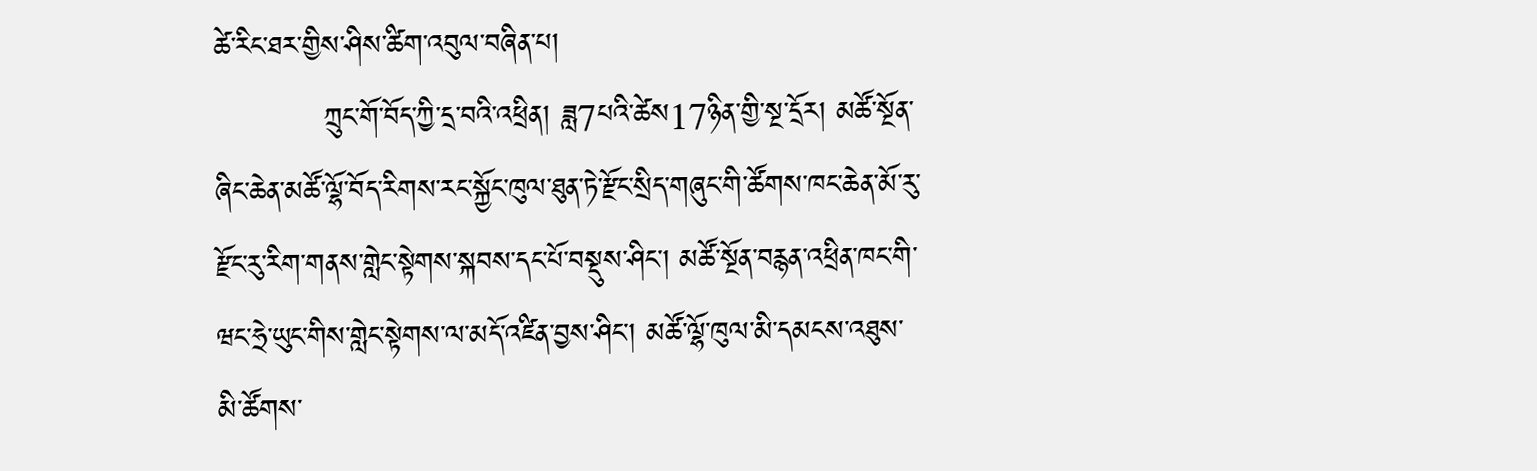ཚེ་རིང་ཐར་གྱིས་ཤིས་ཚིག་འབུལ་བཞིན་པ།
           ཀྲུང་གོ་བོད་ཀྱི་དྲ་བའི་འཕྲིན། ཟླ7པའི་ཚེས17ཉིན་གྱི་སྔ་དྲོར། མཚོ་སྔོན་ཞིང་ཆེན་མཚོ་ལྷོ་བོད་རིགས་རང་སྐྱོང་ཁུལ་ཐུན་ཏེ་རྫོང་སྲིད་གཞུང་གི་ཚོགས་ཁང་ཆེན་མོ་རུ་རྫོང་རུ་རིག་གནས་གླེང་སྟེགས་སྐབས་དང་པོ་བསྡུས་ཤིང་། མཚོ་སྔོན་བརྙན་འཕྲིན་ཁང་གི་ཝང་ཧྲེ་ཡུང་གིས་གླེང་སྟེགས་ལ་མདོ་འཛིན་བྱས་ཤིང་། མཚོ་ལྷོ་ཁུལ་མི་དམངས་འཐུས་མི་ཚོགས་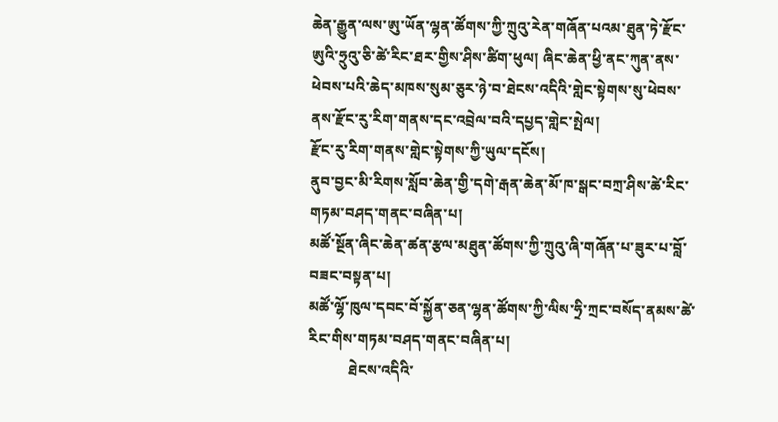ཆེན་རྒྱུན་ལས་ཨུ་ཡོན་ལྷན་ཚོགས་ཀྱི་ཀྲུའུ་རེན་གཞོན་པའམ་ཐུན་ཏེ་རྫོང་ཨུའི་ཧྲུའུ་ཅི་ཚེ་རིང་ཐར་གྱིས་ཤིས་ཚིག་ཕུལ། ཞིང་ཆེན་ཕྱི་ནང་ཀུན་ནས་ཕེབས་པའི་ཆེད་མཁས་སུམ་ཅུར་ཉེ་བ་ཐེངས་འདིའི་གླེང་སྟེགས་སུ་ཕེབས་ནས་རྫོང་རུ་རིག་གནས་དང་འབྲེལ་བའི་དཔྱད་གླེང་སྤེལ།
རྫོང་རུ་རིག་གནས་གླེང་སྟེགས་ཀྱི་ཡུལ་དངོས།
ནུབ་བྱང་མི་རིགས་སློབ་ཆེན་གྱི་དགེ་རྒན་ཆེན་མོ་ཁ་སྒང་བཀྲ་ཤིས་ཚེ་རིང་གཏམ་བཤད་གནང་བཞིན་པ།
མཚོ་སྔོན་ཞིང་ཆེན་ཚན་རྩལ་མཐུན་ཚོགས་ཀྱི་ཀྲུའུ་ཞི་གཞོན་པ་ཟུར་པ་བློ་བཟང་བསྟན་པ།
མཚོ་ལྷོ་ཁུལ་དབང་བོ་སྐྱོན་ཅན་ལྷན་ཚོགས་ཀྱི་ལིས་ཧྲི་ཀྲང་བསོད་ནམས་ཚེ་རིང་གིས་གཏམ་བཤད་གནང་བཞིན་པ།
           ཐེངས་འདིའི་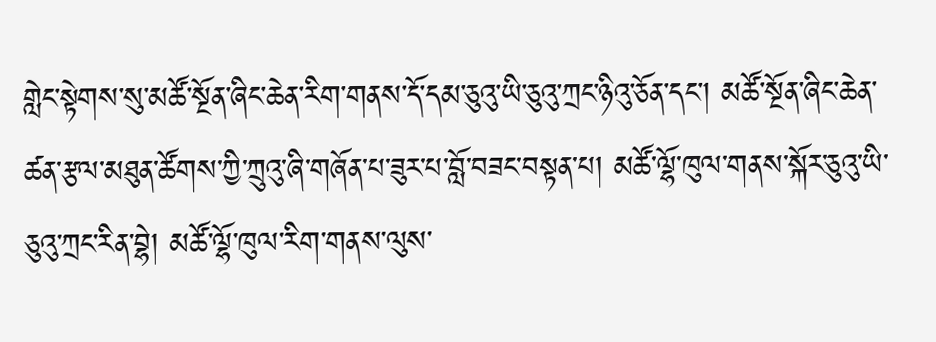གླེང་སྟེགས་སུ་མཚོ་སྔོན་ཞིང་ཆེན་རིག་གནས་དོ་དམ་ཅུའུ་ཡི་ཅུའུ་ཀྲང་ཉིའུ་ཅོན་དང་། མཚོ་སྔོན་ཞིང་ཆེན་ཚན་རྩལ་མཐུན་ཚོགས་ཀྱི་ཀྲུའུ་ཞི་གཞོན་པ་ཟུར་པ་བློ་བཟང་བསྟན་པ། མཚོ་ལྷོ་ཁུལ་གནས་སྐོར་ཅུའུ་ཡི་ཅུའུ་ཀྲང་རིན་བྷེ། མཚོ་ལྷོ་ཁུལ་རིག་གནས་ལུས་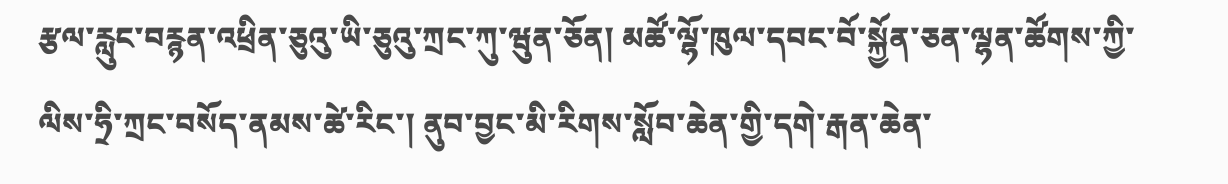རྩལ་རླུང་བརྙན་འཕྲིན་ཅུའུ་ཡི་ཅུའུ་ཀྲང་ཀུ་ཝུན་ཅོན། མཚོ་ལྷོ་ཁུལ་དབང་བོ་སྐྱོན་ཅན་ལྷན་ཚོགས་ཀྱི་ལིས་ཧྲི་ཀྲང་བསོད་ནམས་ཚེ་རིང་། ནུབ་བྱང་མི་རིགས་སློབ་ཆེན་གྱི་དགེ་རྒན་ཆེན་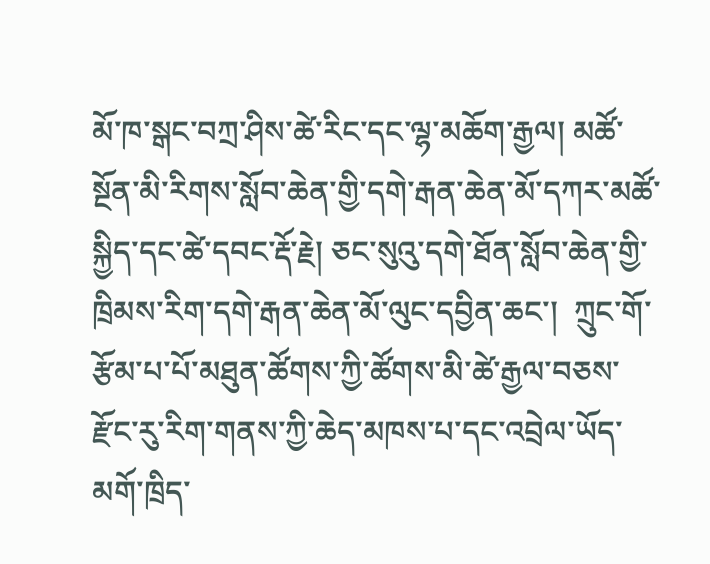མོ་ཁ་སྒང་བཀྲ་ཤིས་ཚེ་རིང་དང་ལྷ་མཆོག་རྒྱལ། མཚོ་སྔོན་མི་རིགས་སློབ་ཆེན་གྱི་དགེ་རྒན་ཆེན་མོ་དཀར་མཚོ་སྐྱིད་དང་ཚེ་དབང་རྡོ་རྗེ། ཅང་སུའུ་དགེ་ཐོན་སློབ་ཆེན་གྱི་ཁྲིམས་རིག་དགེ་རྒན་ཆེན་མོ་ལུང་དབྱིན་ཆང་།  ཀྲུང་གོ་རྩོམ་པ་པོ་མཐུན་ཚོགས་ཀྱི་ཚོགས་མི་ཚེ་རྒྱལ་བཅས་རྫོང་རུ་རིག་གནས་ཀྱི་ཆེད་མཁས་པ་དང་འབྲེལ་ཡོད་མགོ་ཁྲིད་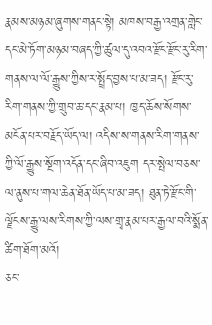རྣམས་མཉམ་ཞུགས་གནང་སྟེ། མཁས་བརྒྱ་འགྲན་གླེང་དང་མེ་ཏོག་མཉམ་བཞད་ཀྱི་ཚུལ་དུ་འབའ་རྫོང་རྫོང་རུ་རིག་གནས་ལ་ལོ་རྒྱུས་ཀྱིས་ར་སྤྲོད་བྱས་པ་མ་ཟད། རྫོང་རུ་རིག་གནས་ཀྱི་གྲུབ་ཆ་དང་རྣམ་པ། ཁྱད་ཆོས་སོགས་མངོན་པར་བརྗོད་ཡོད་ལ། འདིས་ས་གནས་རིག་གནས་ཀྱི་ལོ་རྒྱུས་སྔོག་འདོན་དང་ཞིབ་འཇུག དར་སྤེལ་བཅས་ལ་ནུས་པ་གལ་ཆེན་ཐོན་ཡོད་པ་མ་ཟད། ཐུན་ཏེ་རྫོང་གི་ལྗོངས་རྒྱུ་ལས་རིགས་ཀྱི་ལས་གྲྭ་རྣམ་པར་རྒྱལ་བའི་སྨོན་ཚིག་ཐོག་མའོ།
ཅང་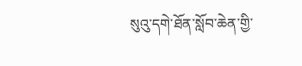སུའུ་དགེ་ཐོན་སློབ་ཆེན་གྱི་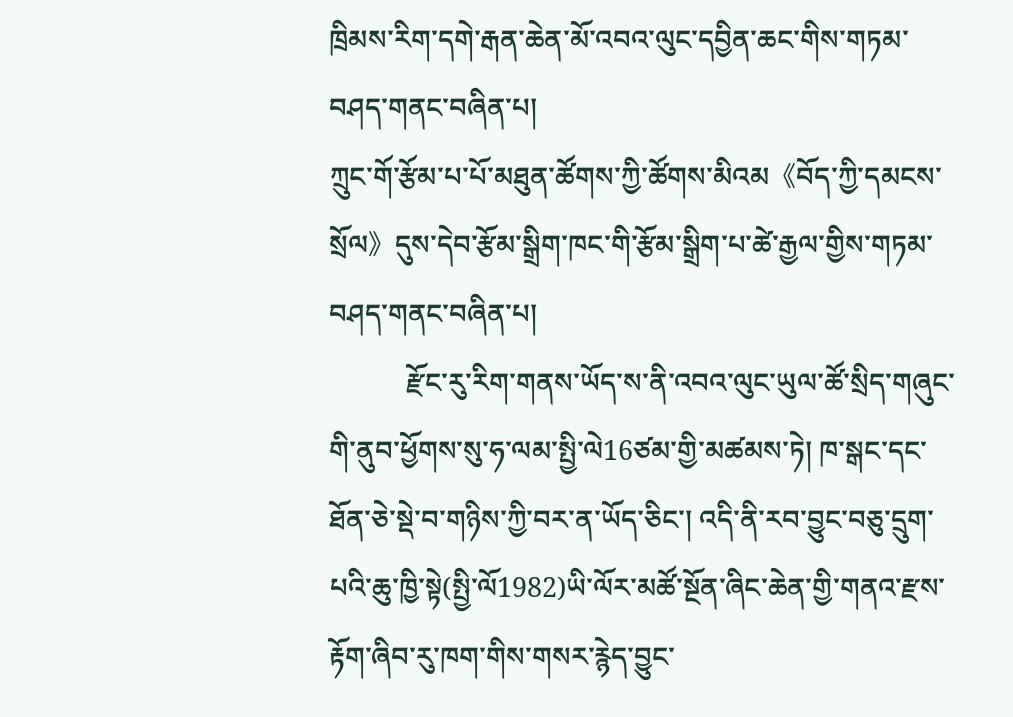ཁྲིམས་རིག་དགེ་རྒན་ཆེན་མོ་འབའ་ལུང་དབྱིན་ཆང་གིས་གཏམ་བཤད་གནང་བཞིན་པ།
ཀྲུང་གོ་རྩོམ་པ་པོ་མཐུན་ཚོགས་ཀྱི་ཚོགས་མིའམ《བོད་ཀྱི་དམངས་སྲོལ》དུས་དེབ་རྩོམ་སྒྲིག་ཁང་གི་རྩོམ་སྒྲིག་པ་ཚེ་རྒྱལ་གྱིས་གཏམ་བཤད་གནང་བཞིན་པ།
           རྫོང་རུ་རིག་གནས་ཡོད་ས་ནི་འབའ་ལུང་ཡུལ་ཚོ་སྲིད་གཞུང་གི་ནུབ་ཕྱོགས་སུ་ཧ་ལམ་སྤྱི་ལེ16ཙམ་གྱི་མཚམས་ཏེ། ཁ་སྒང་དང་ཐོན་ཅེ་སྡེ་བ་གཉིས་ཀྱི་བར་ན་ཡོད་ཅིང་། འདི་ནི་རབ་བྱུང་བཅུ་དྲུག་པའི་ཆུ་ཁྱི་སྟེ(སྤྱི་ལོ1982)ཡི་ལོར་མཚོ་སྔོན་ཞིང་ཆེན་གྱི་གནའ་རྫས་རྟོག་ཞིབ་རུ་ཁག་གིས་གསར་རྙེད་བྱུང་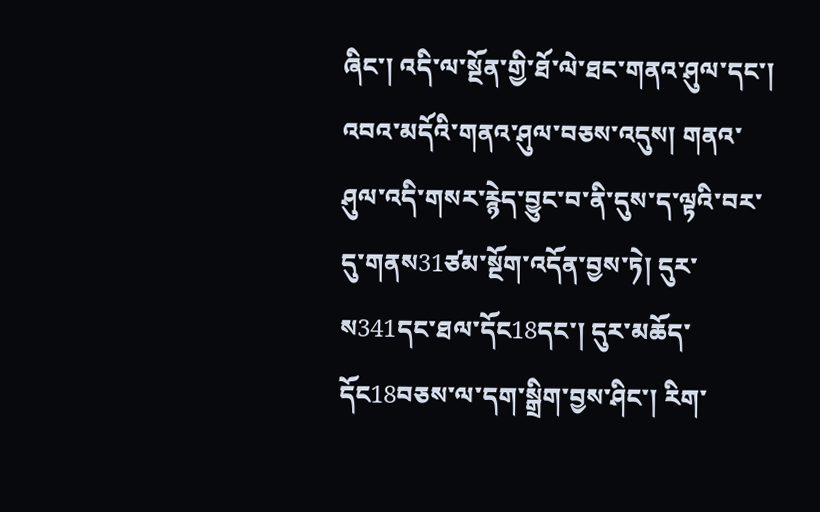ཞིང་། འདི་ལ་སྔོན་གྱི་ཐོ་ལེ་ཐང་གནའ་ཤུལ་དང་། འབའ་མདོའི་གནའ་ཤུལ་བཅས་འདུས། གནའ་ཤུལ་འདི་གསར་རྙེད་བྱུང་བ་ནི་དུས་ད་ལྟའི་བར་དུ་གནས31ཙམ་སྔོག་འདོན་བྱས་ཏེ། དུར་ས341དང་ཐལ་དོང18དང་། དུར་མཆོད་དོང18བཅས་ལ་དག་སྒྲིག་བྱས་ཤིང་། རིག་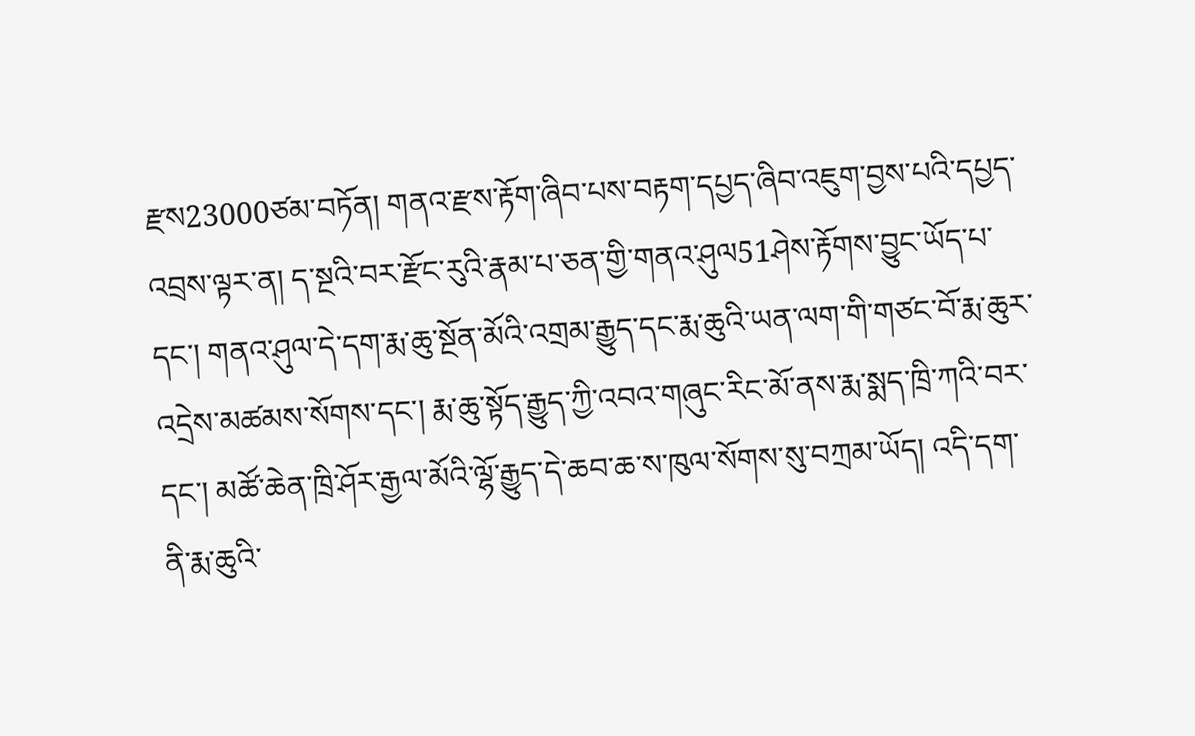རྫས23000ཙམ་བཏོན། གནའ་རྫས་རྟོག་ཞིབ་པས་བརྟག་དཔྱད་ཞིབ་འཇུག་བྱས་པའི་དཔྱད་འབྲས་ལྟར་ན། ད་སྔའི་བར་རྫོང་རུའི་རྣམ་པ་ཅན་གྱི་གནའ་ཤུལ51ཤེས་རྟོགས་བྱུང་ཡོད་པ་དང་། གནའ་ཤུལ་དེ་དག་རྨ་ཆུ་སྔོན་མོའི་འགྲམ་རྒྱུད་དང་རྨ་ཆུའི་ཡན་ལག་གི་གཙང་བོ་རྨ་ཆུར་འདྲེས་མཚམས་སོགས་དང་། རྨ་ཆུ་སྟོད་རྒྱུད་ཀྱི་འབའ་གཞུང་རིང་མོ་ནས་རྨ་སྨད་ཁྲི་ཀའི་བར་དང་། མཚོ་ཆེན་ཁྲི་ཤོར་རྒྱལ་མོའི་ལྷོ་རྒྱུད་དེ་ཆབ་ཆ་ས་ཁུལ་སོགས་སུ་བཀྲམ་ཡོད། འདི་དག་ནི་རྨ་ཆུའི་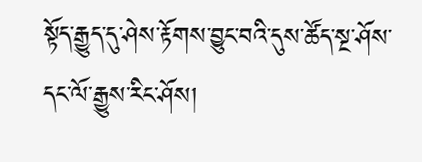སྟོད་རྒྱུད་དུ་ཤེས་རྟོགས་བྱུང་བའི་དུས་ཚོད་སྔ་ཤོས་དང་ལོ་རྒྱུས་རིང་ཤོས།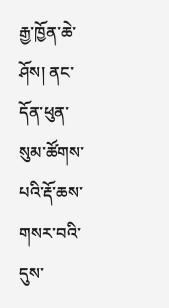རྒྱ་ཁྱོན་ཆེ་ཤོས། ནང་དོན་ཕུན་སུམ་ཚོགས་པའི་རྡོ་ཆས་གསར་བའི་དུས་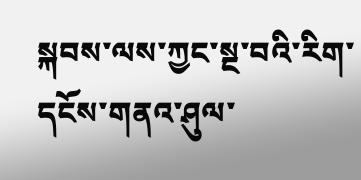སྐབས་ལས་ཀྱང་སྔ་བའི་རིག་དངོས་གནའ་ཤུལ་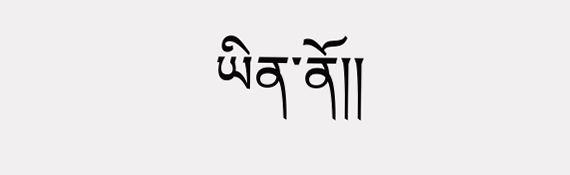ཡིན་ནོ།།